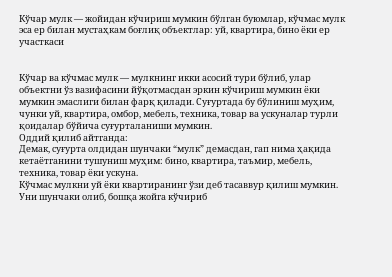Кўчар мулк — жойидан кўчириш мумкин бўлган буюмлар, кўчмас мулк эса ер билан мустаҳкам боғлиқ объектлар: уй, квартира, бино ёки ер участкаси


Кўчар ва кўчмас мулк — мулкнинг икки асосий тури бўлиб, улар объектни ўз вазифасини йўқотмасдан эркин кўчириш мумкин ёки мумкин эмаслиги билан фарқ қилади. Суғуртада бу бўлиниш муҳим, чунки уй, квартира, омбор, мебель, техника, товар ва ускуналар турли қоидалар бўйича суғурталаниши мумкин.
Оддий қилиб айтганда:
Демак, суғурта олдидан шунчаки “мулк” демасдан, гап нима ҳақида кетаётганини тушуниш муҳим: бино, квартира, таъмир, мебель, техника, товар ёки ускуна.
Кўчмас мулкни уй ёки квартиранинг ўзи деб тасаввур қилиш мумкин. Уни шунчаки олиб, бошқа жойга кўчириб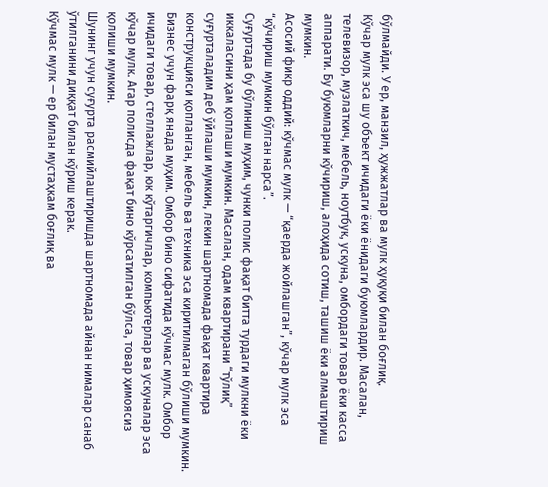бўлмайди. У ер, манзил, ҳужжатлар ва мулк ҳуқуқи билан боғлиқ.
Кўчар мулк эса шу объект ичидаги ёки ёнидаги буюмлардир. Масалан, телевизор, музлаткич, мебель, ноутбук, ускуна, омбордаги товар ёки касса аппарати. Бу буюмларни кўчириш, алоҳида сотиш, ташиш ёки алмаштириш мумкин.
Асосий фикр оддий: кўчмас мулк — “қаерда жойлашган”, кўчар мулк эса “кўчириш мумкин бўлган нарса”.
Суғуртада бу бўлиниш муҳим, чунки полис фақат битта турдаги мулкни ёки иккаласини ҳам қоплаши мумкин. Масалан, одам квартирани “тўлиқ” суғурталадим деб ўйлаши мумкин, лекин шартномада фақат квартира конструкцияси қопланган, мебель ва техника эса киритилмаган бўлиши мумкин.
Бизнес учун фарқ янада муҳим. Омбор бино сифатида кўчмас мулк. Омбор ичидаги товар, стеллажлар, юк кўтаргичлар, компьютерлар ва ускуналар эса кўчар мулк. Агар полисда фақат бино кўрсатилган бўлса, товар ҳимоясиз қолиши мумкин.
Шунинг учун суғурта расмийлаштиришда шартномада айнан нималар санаб ўтилганини диққат билан кўриш керак.
Кўчмас мулк — ер билан мустаҳкам боғлиқ ва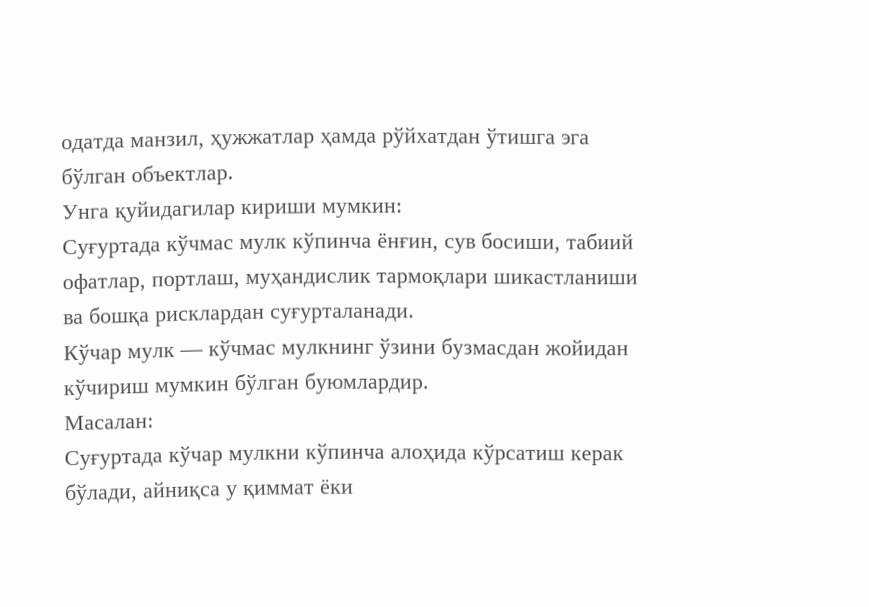одатда манзил, ҳужжатлар ҳамда рўйхатдан ўтишга эга бўлган объектлар.
Унга қуйидагилар кириши мумкин:
Суғуртада кўчмас мулк кўпинча ёнғин, сув босиши, табиий офатлар, портлаш, муҳандислик тармоқлари шикастланиши ва бошқа рисклардан суғурталанади.
Кўчар мулк — кўчмас мулкнинг ўзини бузмасдан жойидан кўчириш мумкин бўлган буюмлардир.
Масалан:
Суғуртада кўчар мулкни кўпинча алоҳида кўрсатиш керак бўлади, айниқса у қиммат ёки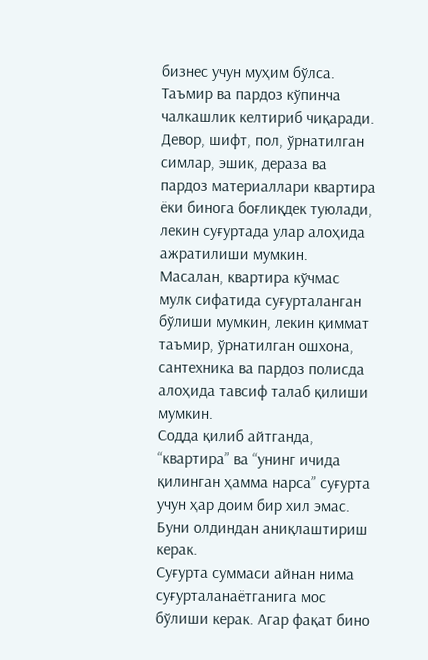бизнес учун муҳим бўлса.
Таъмир ва пардоз кўпинча чалкашлик келтириб чиқаради. Девор, шифт, пол, ўрнатилган симлар, эшик, дераза ва пардоз материаллари квартира ёки бинога боғлиқдек туюлади, лекин суғуртада улар алоҳида ажратилиши мумкин.
Масалан, квартира кўчмас мулк сифатида суғурталанган бўлиши мумкин, лекин қиммат таъмир, ўрнатилган ошхона, сантехника ва пардоз полисда алоҳида тавсиф талаб қилиши мумкин.
Содда қилиб айтганда, “квартира” ва “унинг ичида қилинган ҳамма нарса” суғурта учун ҳар доим бир хил эмас. Буни олдиндан аниқлаштириш керак.
Суғурта суммаси айнан нима суғурталанаётганига мос бўлиши керак. Агар фақат бино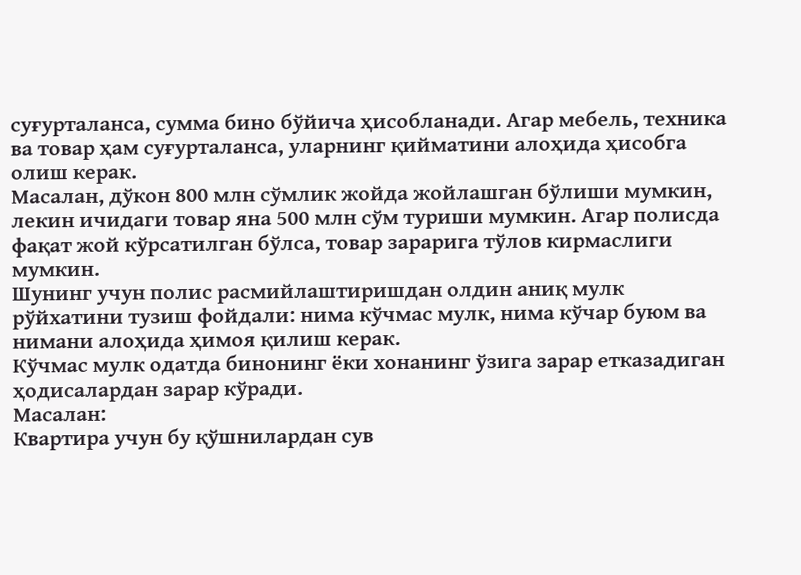суғурталанса, сумма бино бўйича ҳисобланади. Агар мебель, техника ва товар ҳам суғурталанса, уларнинг қийматини алоҳида ҳисобга олиш керак.
Масалан, дўкон 800 млн сўмлик жойда жойлашган бўлиши мумкин, лекин ичидаги товар яна 500 млн сўм туриши мумкин. Агар полисда фақат жой кўрсатилган бўлса, товар зарарига тўлов кирмаслиги мумкин.
Шунинг учун полис расмийлаштиришдан олдин аниқ мулк рўйхатини тузиш фойдали: нима кўчмас мулк, нима кўчар буюм ва нимани алоҳида ҳимоя қилиш керак.
Кўчмас мулк одатда бинонинг ёки хонанинг ўзига зарар етказадиган ҳодисалардан зарар кўради.
Масалан:
Квартира учун бу қўшнилардан сув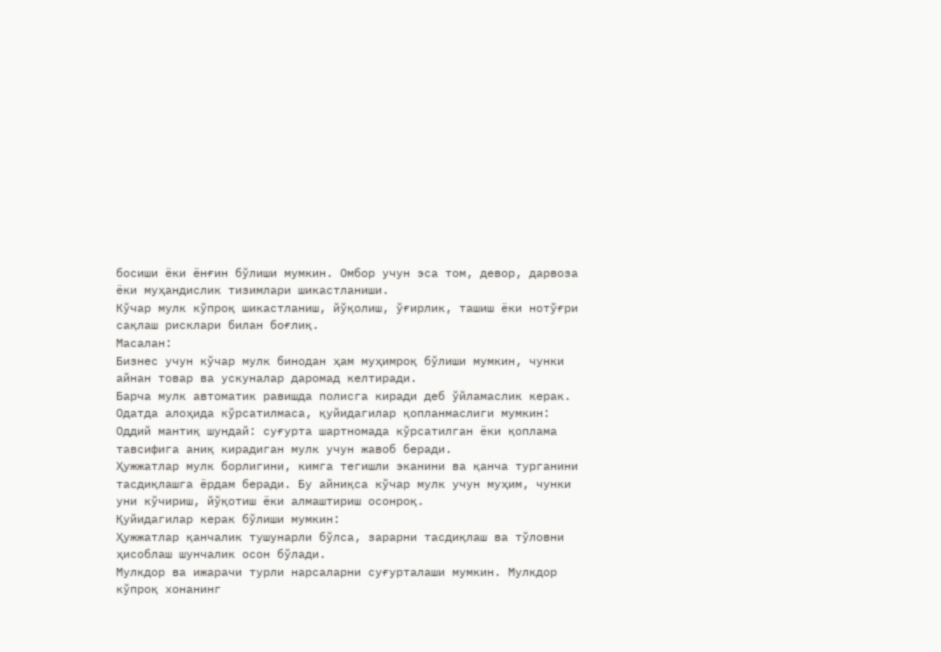босиши ёки ёнғин бўлиши мумкин. Омбор учун эса том, девор, дарвоза ёки муҳандислик тизимлари шикастланиши.
Кўчар мулк кўпроқ шикастланиш, йўқолиш, ўғирлик, ташиш ёки нотўғри сақлаш рисклари билан боғлиқ.
Масалан:
Бизнес учун кўчар мулк бинодан ҳам муҳимроқ бўлиши мумкин, чунки айнан товар ва ускуналар даромад келтиради.
Барча мулк автоматик равишда полисга киради деб ўйламаслик керак.
Одатда алоҳида кўрсатилмаса, қуйидагилар қопланмаслиги мумкин:
Оддий мантиқ шундай: суғурта шартномада кўрсатилган ёки қоплама тавсифига аниқ кирадиган мулк учун жавоб беради.
Ҳужжатлар мулк борлигини, кимга тегишли эканини ва қанча турганини тасдиқлашга ёрдам беради. Бу айниқса кўчар мулк учун муҳим, чунки уни кўчириш, йўқотиш ёки алмаштириш осонроқ.
Қуйидагилар керак бўлиши мумкин:
Ҳужжатлар қанчалик тушунарли бўлса, зарарни тасдиқлаш ва тўловни ҳисоблаш шунчалик осон бўлади.
Мулкдор ва ижарачи турли нарсаларни суғурталаши мумкин. Мулкдор кўпроқ хонанинг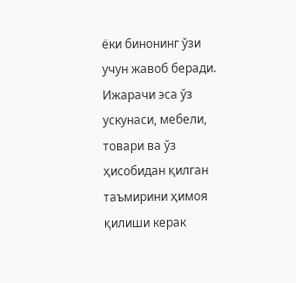ёки бинонинг ўзи учун жавоб беради. Ижарачи эса ўз ускунаси, мебели, товари ва ўз ҳисобидан қилган таъмирини ҳимоя қилиши керак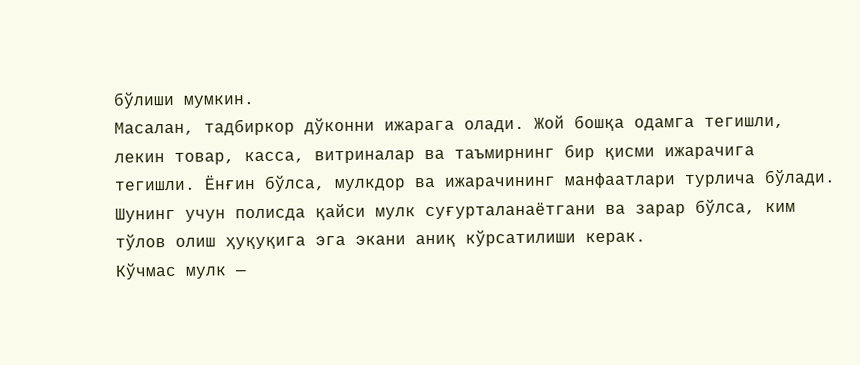бўлиши мумкин.
Масалан, тадбиркор дўконни ижарага олади. Жой бошқа одамга тегишли, лекин товар, касса, витриналар ва таъмирнинг бир қисми ижарачига тегишли. Ёнғин бўлса, мулкдор ва ижарачининг манфаатлари турлича бўлади.
Шунинг учун полисда қайси мулк суғурталанаётгани ва зарар бўлса, ким тўлов олиш ҳуқуқига эга экани аниқ кўрсатилиши керак.
Кўчмас мулк —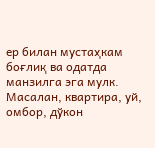ер билан мустаҳкам боғлиқ ва одатда манзилга эга мулк.
Масалан, квартира, уй, омбор, дўкон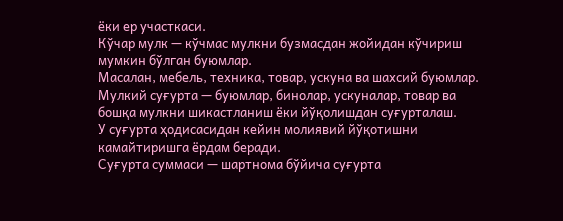ёки ер участкаси.
Кўчар мулк — кўчмас мулкни бузмасдан жойидан кўчириш мумкин бўлган буюмлар.
Масалан, мебель, техника, товар, ускуна ва шахсий буюмлар.
Мулкий суғурта — буюмлар, бинолар, ускуналар, товар ва бошқа мулкни шикастланиш ёки йўқолишдан суғурталаш.
У суғурта ҳодисасидан кейин молиявий йўқотишни камайтиришга ёрдам беради.
Суғурта суммаси — шартнома бўйича суғурта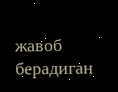жавоб берадиган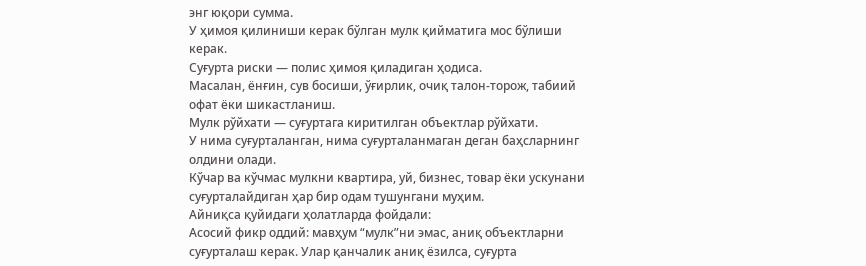энг юқори сумма.
У ҳимоя қилиниши керак бўлган мулк қийматига мос бўлиши керак.
Суғурта риски — полис ҳимоя қиладиган ҳодиса.
Масалан, ёнғин, сув босиши, ўғирлик, очиқ талон-торож, табиий офат ёки шикастланиш.
Мулк рўйхати — суғуртага киритилган объектлар рўйхати.
У нима суғурталанган, нима суғурталанмаган деган баҳсларнинг олдини олади.
Кўчар ва кўчмас мулкни квартира, уй, бизнес, товар ёки ускунани суғурталайдиган ҳар бир одам тушунгани муҳим.
Айниқса қуйидаги ҳолатларда фойдали:
Асосий фикр оддий: мавҳум “мулк”ни эмас, аниқ объектларни суғурталаш керак. Улар қанчалик аниқ ёзилса, суғурта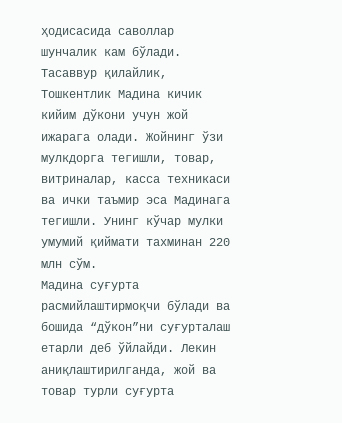ҳодисасида саволлар шунчалик кам бўлади.
Тасаввур қилайлик, Тошкентлик Мадина кичик кийим дўкони учун жой ижарага олади. Жойнинг ўзи мулкдорга тегишли, товар, витриналар, касса техникаси ва ички таъмир эса Мадинага тегишли. Унинг кўчар мулки умумий қиймати тахминан 220 млн сўм.
Мадина суғурта расмийлаштирмоқчи бўлади ва бошида “дўкон”ни суғурталаш етарли деб ўйлайди. Лекин аниқлаштирилганда, жой ва товар турли суғурта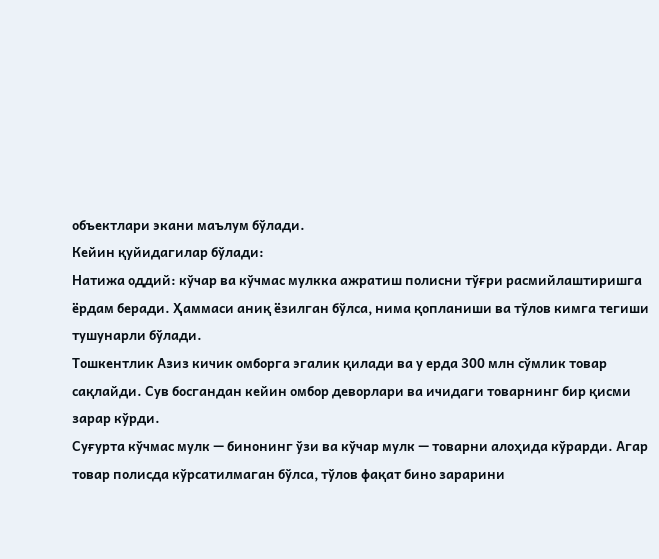объектлари экани маълум бўлади.
Кейин қуйидагилар бўлади:
Натижа оддий: кўчар ва кўчмас мулкка ажратиш полисни тўғри расмийлаштиришга ёрдам беради. Ҳаммаси аниқ ёзилган бўлса, нима қопланиши ва тўлов кимга тегиши тушунарли бўлади.
Тошкентлик Азиз кичик омборга эгалик қилади ва у ерда 300 млн сўмлик товар сақлайди. Сув босгандан кейин омбор деворлари ва ичидаги товарнинг бир қисми зарар кўрди.
Суғурта кўчмас мулк — бинонинг ўзи ва кўчар мулк — товарни алоҳида кўрарди. Агар товар полисда кўрсатилмаган бўлса, тўлов фақат бино зарарини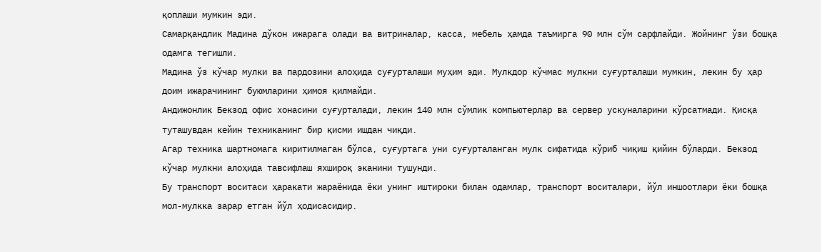қоплаши мумкин эди.
Самарқандлик Мадина дўкон ижарага олади ва витриналар, касса, мебель ҳамда таъмирга 90 млн сўм сарфлайди. Жойнинг ўзи бошқа одамга тегишли.
Мадина ўз кўчар мулки ва пардозини алоҳида суғурталаши муҳим эди. Мулкдор кўчмас мулкни суғурталаши мумкин, лекин бу ҳар доим ижарачининг буюмларини ҳимоя қилмайди.
Андижонлик Бекзод офис хонасини суғурталади, лекин 140 млн сўмлик компьютерлар ва сервер ускуналарини кўрсатмади. Қисқа туташувдан кейин техниканинг бир қисми ишдан чиқди.
Агар техника шартномага киритилмаган бўлса, суғуртага уни суғурталанган мулк сифатида кўриб чиқиш қийин бўларди. Бекзод кўчар мулкни алоҳида тавсифлаш яхшироқ эканини тушунди.
Бу транспорт воситаси ҳаракати жараёнида ёки унинг иштироки билан одамлар, транспорт воситалари, йўл иншоотлари ёки бошқа мол-мулкка зарар етган йўл ҳодисасидир.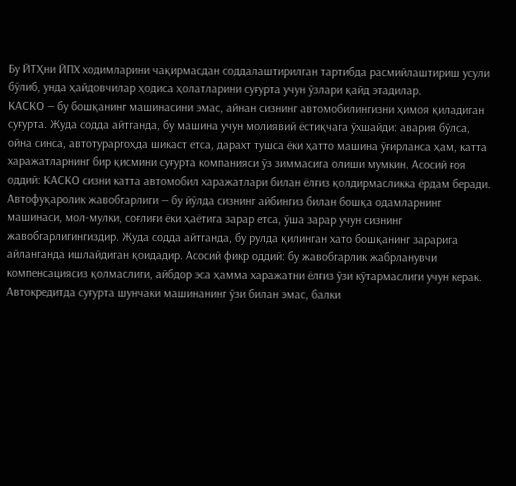Бу ЙТҲни ЙПХ ходимларини чақирмасдан соддалаштирилган тартибда расмийлаштириш усули бўлиб, унда ҳайдовчилар ҳодиса ҳолатларини суғурта учун ўзлари қайд этадилар.
КАСКО — бу бошқанинг машинасини эмас, айнан сизнинг автомобилингизни ҳимоя қиладиган суғурта. Жуда содда айтганда, бу машина учун молиявий ёстиқчага ўхшайди: авария бўлса, ойна синса, автотураргоҳда шикаст етса, дарахт тушса ёки ҳатто машина ўғирланса ҳам, катта харажатларнинг бир қисмини суғурта компанияси ўз зиммасига олиши мумкин. Асосий ғоя оддий: КАСКО сизни катта автомобил харажатлари билан ёлғиз қолдирмасликка ёрдам беради.
Автофуқаролик жавобгарлиги — бу йўлда сизнинг айбингиз билан бошқа одамларнинг машинаси, мол-мулки, соғлиғи ёки ҳаётига зарар етса, ўша зарар учун сизнинг жавобгарлигингиздир. Жуда содда айтганда, бу рулда қилинган хато бошқанинг зарарига айланганда ишлайдиган қоидадир. Асосий фикр оддий: бу жавобгарлик жабрланувчи компенсациясиз қолмаслиги, айбдор эса ҳамма харажатни ёлғиз ўзи кўтармаслиги учун керак.
Автокредитда суғурта шунчаки машинанинг ўзи билан эмас, балки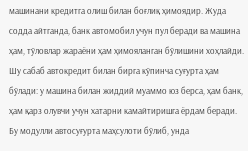машинани кредитга олиш билан боғлиқ ҳимоядир. Жуда содда айтганда, банк автомобил учун пул беради ва машина ҳам, тўловлар жараёни ҳам ҳимояланган бўлишини хоҳлайди. Шу сабаб автокредит билан бирга кўпинча суғурта ҳам бўлади: у машина билан жиддий муаммо юз берса, ҳам банк, ҳам қарз олувчи учун хатарни камайтиришга ёрдам беради.
Бу модулли автосуғурта маҳсулоти бўлиб, унда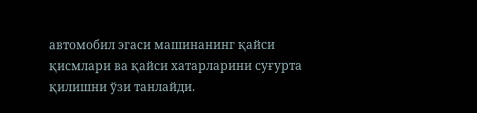автомобил эгаси машинанинг қайси қисмлари ва қайси хатарларини суғурта қилишни ўзи танлайди.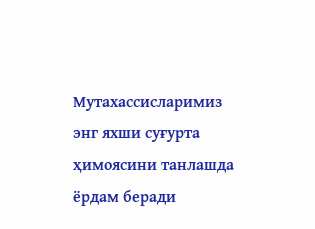Мутахассисларимиз энг яхши суғурта ҳимоясини танлашда ёрдам беради